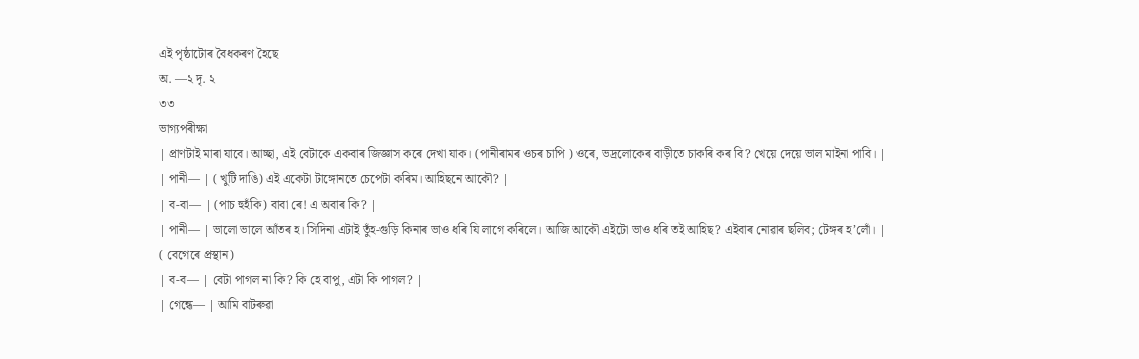এই পৃষ্ঠাটোৰ বৈধকৰণ হৈছে
অ. —২ দৃ. ২
৩৩
ভাগ্যপৰীক্ষা
| প্ৰাণটাই মাৰা যাবে। আচ্ছা, এই বেটাকে একবাৰ জিজ্ঞাস কৰে দেখা যাক। (পানীৰামৰ ওচৰ চাপি ) ওৰে, ভদ্ৰলোকেৰ বাড়ীতে চাকৰি কৰ বি? খেয়ে দেয়ে ভাল মাইনা পাবি। |
| পানী— | ( খুটি দাঙি) এই একেটা টাঙ্গোনতে চেপেটা কৰিম। আহিছনে আকৌ? |
| ব-বা— | (পাচ হুহঁকি) বাবা ৰে! এ অবাৰ কি? |
| পানী— | ভালো ভালে আঁতৰ হ। সিদিনা এটাই তুঁহ-গুড়ি কিনাৰ ভাও ধৰি যি লাগে কৰিলে। আজি আকৌ এইটো ভাও ধৰি তই আহিছ? এইবাৰ নোৱাৰ ছলিব; টেঙ্গৰ হ’লোঁ। |
( বেগেৰে প্ৰস্থান)
| ব-ব— | বেটা পাগল না কি? কি হে বাপু, এটা কি পাগল? |
| গেন্ধে— | আমি বাটৰুৱা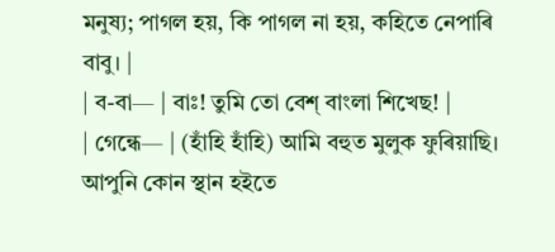মনুষ্য; পাগল হয়, কি পাগল না হয়, কহিতে নেপাৰি বাবু। |
| ব-বা— | বাঃ! তুমি তো বেশ্ বাংলা শিখেছ! |
| গেন্ধে— | (হাঁহি হাঁহি) আমি বহুত মুলুক ফুৰিয়াছি। আপুনি কোন স্থান হইতে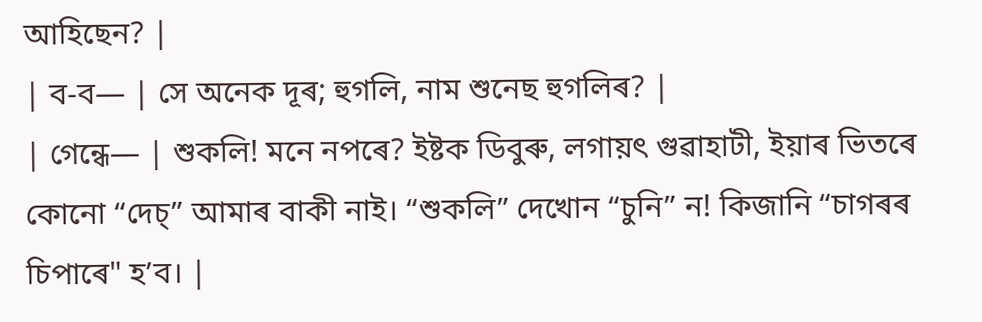আহিছেন? |
| ব-ব— | সে অনেক দূৰ; হুগলি, নাম শুনেছ হুগলিৰ? |
| গেন্ধে— | শুকলি! মনে নপৰে? ইষ্টক ডিবুৰু, লগায়ৎ গুৱাহাটী, ইয়াৰ ভিতৰে কোনো “দেচ্” আমাৰ বাকী নাই। “শুকলি” দেখোন “চুনি” ন! কিজানি “চাগৰৰ চিপাৰে" হ’ব। |